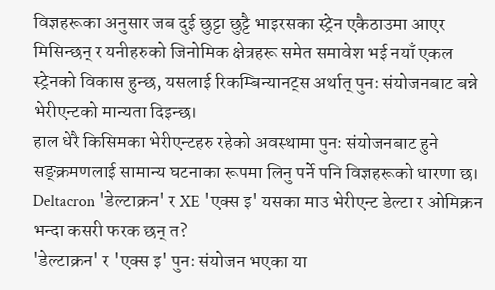विज्ञहरूका अनुसार जब दुई छुट्टा छुट्टै भाइरसका स्ट्रेन एकैठाउमा आएर मिसिन्छन् र यनीहरुको जिनोमिक क्षेत्रहरू समेत समावेश भई नयाँ एकल स्ट्रेनको विकास हुन्छ, यसलाई रिकम्बिन्यानट्स अर्थात् पुनः संयोजनबाट बन्ने भेरीएन्टको मान्यता दिइन्छ।
हाल धेरै किसिमका भेरीएन्टहरु रहेको अवस्थामा पुनः संयोजनबाट हुने सङ्क्रमणलाई सामान्य घटनाका रूपमा लिनु पर्ने पनि विज्ञहरूको धारणा छ।
Deltacron 'डेल्टाक्रन' र XE 'एक्स इ' यसका माउ भेरीएन्ट डेल्टा र ओमिक्रन भन्दा कसरी फरक छन् त?
'डेल्टाक्रन' र 'एक्स इ' पुनः संयोजन भएका या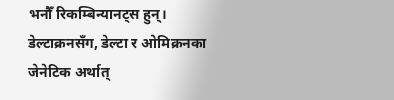भनौँ रिकम्बिन्यानट्स हुन्।
डेल्टाक्रनसँग, डेल्टा र ओमिक्रनका जेनेटिक अर्थात्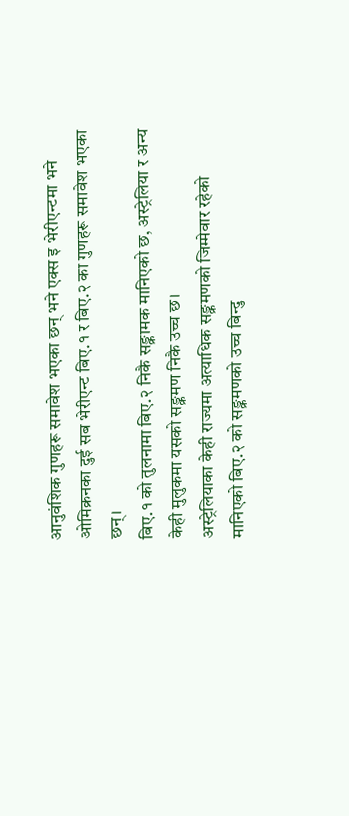आनुवंशिक गुणहरू समावेश भएका छन् भने एक्स इ भेरीएन्टमा भने ओमिक्रनका दुई सब भेरीएन्ट बिए.१ र बिए.२ का गुणहरू समावेश भएका छन्।
बिए.१ को तुलनामा बिए.२ निकै सङ्क्रामक मानिएको छ, अस्ट्रेलिया र अन्य केही मुलुकमा यसको सङ्क्रमण निकै उच्च छ।
अस्ट्रेलियाका केही राज्यमा अत्याधिक सङ्क्रमणको जिम्मेवार रहेको मानिएको बिए.२ को सङ्क्रमणको उच्च बिन्दु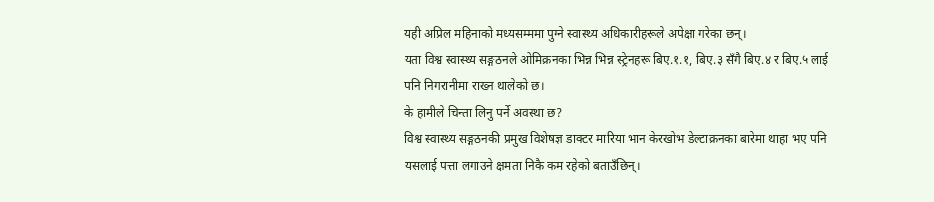यही अप्रिल महिनाको मध्यसम्ममा पुग्ने स्वास्थ्य अधिकारीहरूले अपेक्षा गरेका छन्।
यता विश्व स्वास्थ्य सङ्गठनले ओमिक्रनका भिन्न भिन्न स्ट्रेनहरू बिए.१.१, बिए.३ सँगै बिए.४ र बिए.५ लाई पनि निगरानीमा राख्न थालेको छ।
के हामीले चिन्ता लिनु पर्ने अवस्था छ?
विश्व स्वास्थ्य सङ्गठनकी प्रमुख विशेषज्ञ डाक्टर मारिया भान केरखोभ डेल्टाक्रनका बारेमा थाहा भए पनि यसलाई पत्ता लगाउने क्षमता निकै कम रहेको बताउँछिन्।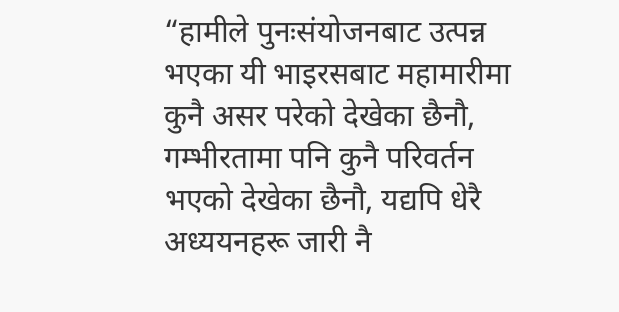“हामीले पुनःसंयोजनबाट उत्पन्न भएका यी भाइरसबाट महामारीमा कुनै असर परेको देखेका छैनौ, गम्भीरतामा पनि कुनै परिवर्तन भएको देखेका छैनौ, यद्यपि धेरै अध्ययनहरू जारी नै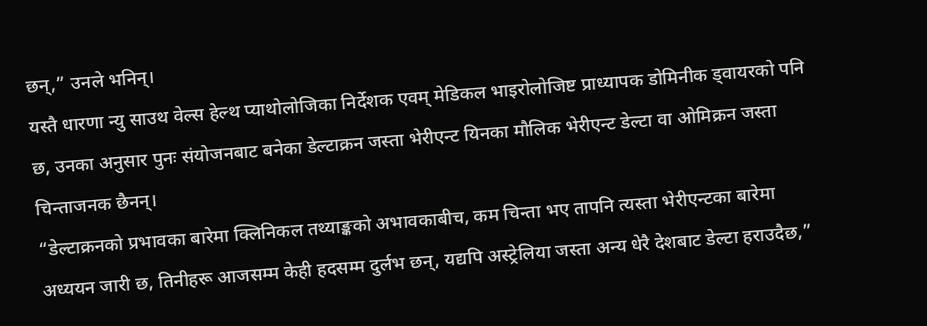छन्,” उनले भनिन्।
यस्तै धारणा न्यु साउथ वेल्स हेल्थ प्याथोलोजिका निर्देशक एवम् मेडिकल भाइरोलोजिष्ट प्राध्यापक डोमिनीक ड्वायरको पनि छ, उनका अनुसार पुनः संयोजनबाट बनेका डेल्टाक्रन जस्ता भेरीएन्ट यिनका मौलिक भेरीएन्ट डेल्टा वा ओमिक्रन जस्ता चिन्ताजनक छैनन्।
“डेल्टाक्रनको प्रभावका बारेमा क्लिनिकल तथ्याङ्कको अभावकाबीच, कम चिन्ता भए तापनि त्यस्ता भेरीएन्टका बारेमा अध्ययन जारी छ, तिनीहरू आजसम्म केही हदसम्म दुर्लभ छन्, यद्यपि अस्ट्रेलिया जस्ता अन्य धेरै देशबाट डेल्टा हराउदैछ,”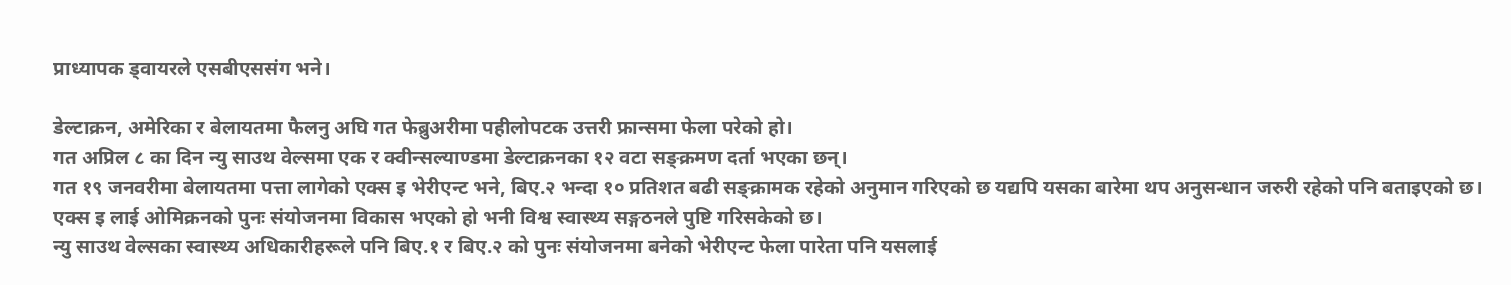प्राध्यापक ड्वायरले एसबीएससंग भने।

डेल्टाक्रन, अमेरिका र बेलायतमा फैलनु अघि गत फेब्रुअरीमा पहीलोपटक उत्तरी फ्रान्समा फेला परेको हो।
गत अप्रिल ८ का दिन न्यु साउथ वेल्समा एक र क्वीन्सल्याण्डमा डेल्टाक्रनका १२ वटा सङ्क्रमण दर्ता भएका छन्।
गत १९ जनवरीमा बेलायतमा पत्ता लागेको एक्स इ भेरीएन्ट भने, बिए.२ भन्दा १० प्रतिशत बढी सङ्क्रामक रहेको अनुमान गरिएको छ यद्यपि यसका बारेमा थप अनुसन्धान जरुरी रहेको पनि बताइएको छ।
एक्स इ लाई ओमिक्रनको पुनः संयोजनमा विकास भएको हो भनी विश्व स्वास्थ्य सङ्गठनले पुष्टि गरिसकेको छ।
न्यु साउथ वेल्सका स्वास्थ्य अधिकारीहरूले पनि बिए.१ र बिए.२ को पुनः संयोजनमा बनेको भेरीएन्ट फेला पारेता पनि यसलाई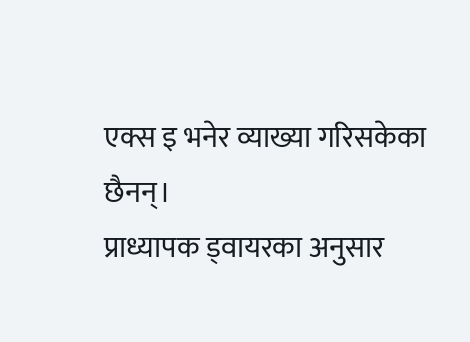एक्स इ भनेर व्याख्या गरिसकेका छैनन्।
प्राध्यापक ड्वायरका अनुसार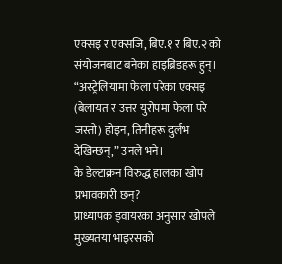एक्सइ र एक्सजि, बिए.१ र बिए.२ को संयोजनबाट बनेका हाइब्रिडहरू हुन्।
“अस्ट्रेलियामा फेला परेका एक्सइ (बेलायत र उत्तर युरोपमा फेला परे जस्तो) होइन, तिनीहरू दुर्लभ देखिन्छन्,” उनले भने।
के डेल्टाक्रन विरुद्ध हालका खोप प्रभावकारी छन्?
प्राध्यापक ड्वायरका अनुसार खोपले मुख्यतया भाइरसको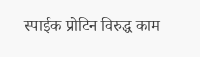स्पाईक प्रोटिन विरुद्ध काम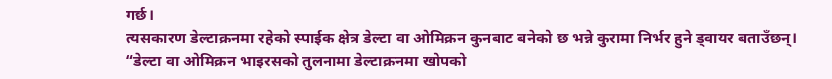गर्छ।
त्यसकारण डेल्टाक्रनमा रहेको स्पाईक क्षेत्र डेल्टा वा ओमिक्रन कुनबाट बनेको छ भन्ने कुरामा निर्भर हुने ड्वायर बताउँछन्।
“डेल्टा वा ओमिक्रन भाइरसको तुलनामा डेल्टाक्रनमा खोपको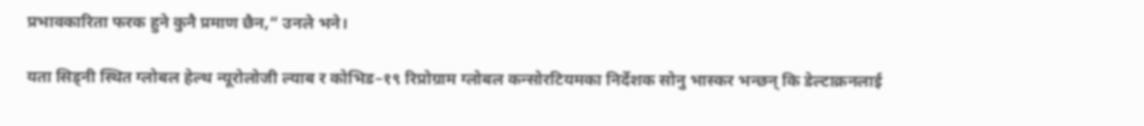प्रभावकारिता फरक हुने कुनै प्रमाण छैन,” उनले भने।

यता सिड्नी स्थित ग्लोबल हेल्थ न्यूरोलोजी ल्याब र कोभिड–१९ रिप्रोग्राम ग्लोबल कन्सोरटियमका निर्देशक सोनु भास्कर भन्छन् कि डेल्टाक्रनलाई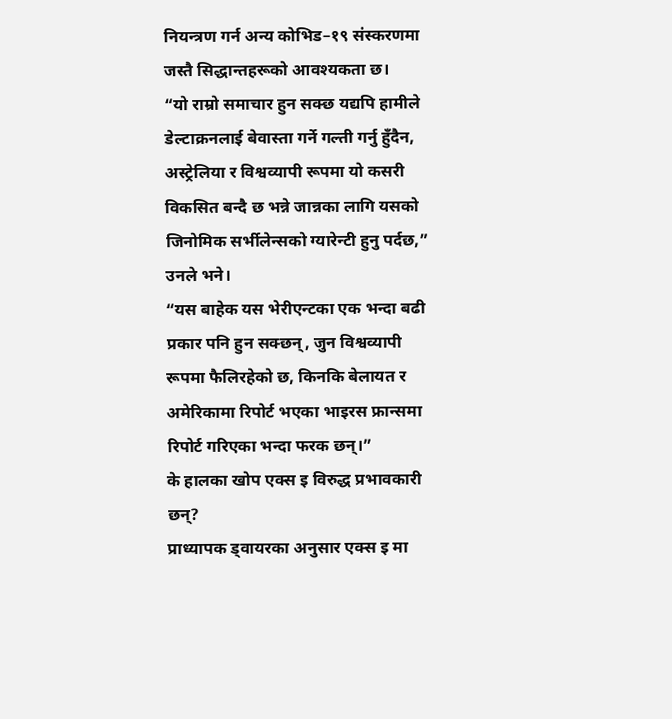नियन्त्रण गर्न अन्य कोभिड–१९ संस्करणमा जस्तै सिद्धान्तहरूको आवश्यकता छ।
“यो राम्रो समाचार हुन सक्छ यद्यपि हामीले डेल्टाक्रनलाई बेवास्ता गर्ने गल्ती गर्नु हुँदैन, अस्ट्रेलिया र विश्वव्यापी रूपमा यो कसरी विकसित बन्दै छ भन्ने जान्नका लागि यसको जिनोमिक सर्भीलेन्सको ग्यारेन्टी हुनु पर्दछ,” उनले भने।
“यस बाहेक यस भेरीएन्टका एक भन्दा बढी प्रकार पनि हुन सक्छन्, जुन विश्वव्यापी रूपमा फैलिरहेको छ, किनकि बेलायत र अमेरिकामा रिपोर्ट भएका भाइरस फ्रान्समा रिपोर्ट गरिएका भन्दा फरक छन्।”
के हालका खोप एक्स इ विरुद्ध प्रभावकारी छन्?
प्राध्यापक ड्वायरका अनुसार एक्स इ मा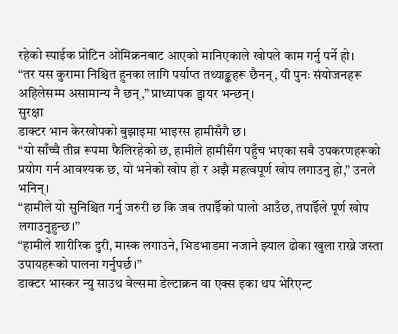रहेको स्पाईक प्रोटिन ओमिक्रनबाट आएको मानिएकाले खोपले काम गर्नु पर्ने हो।
“तर यस कुरामा निश्चित हुनका लागि पर्याप्त तथ्याङ्कहरू छैनन्, यी पुनः संयोजनहरू अहिलेसम्म असामान्य नै छन्,” प्राध्यापक ड्वायर भन्छन्।
सुरक्षा
डाक्टर भान केरखोपको बुझाइमा भाइरस हामीसँगै छ।
“यो साँच्चै तीव्र रूपमा फैलिरहेको छ, हामीले हामीसँग पहुँच भएका सबै उपकरणहरूको प्रयोग गर्न आवश्यक छ, यो भनेको खोप हो र अझै महत्वपूर्ण खोप लगाउनु हो,” उनले भनिन्।
“हामीले यो सुनिश्चित गर्नु जरुरी छ कि जब तपाईँको पालो आउँछ, तपाईँले पूर्ण खोप लगाउनुहुन्छ।”
“हामीले शारीरिक दुरी, मास्क लगाउने, भिडभाडमा नजाने झ्याल ढोका खुला राख्ने जस्ता उपायहरूको पालना गर्नुपर्छ।”
डाक्टर भास्कर न्यु साउथ वेल्समा डेल्टाक्रन वा एक्स इका थप भेरिएन्ट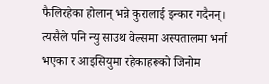फैलिरहेका होलान् भन्ने कुरालाई इन्कार गदैनन्।
त्यसैले पनि न्यु साउथ वेल्समा अस्पतालमा भर्ना भएका र आइसियुमा रहेकाहरूको जिनोम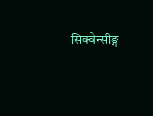सिक्वेन्सीङ्ग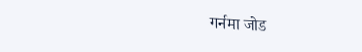गर्नमा जोड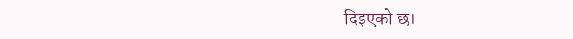दिइएको छ।